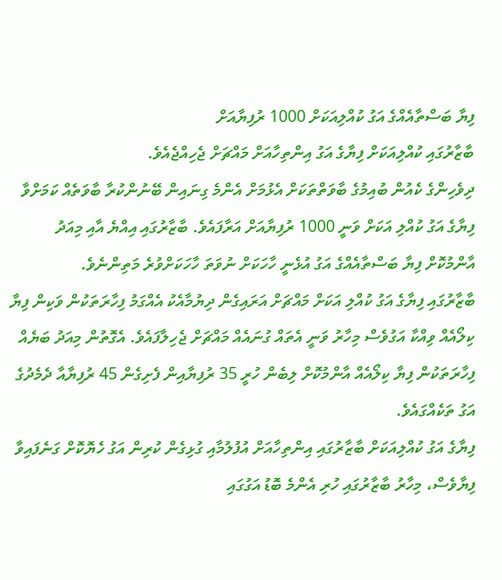ފިޔާ ބަސްތާއެއްގެ އަގު ކުއްލިއަކަށް 1000 ރުފިޔާއަށް
ބާޒާރުގައި ކުއްލިއަކަށް ފިޔާގެ އަގު އިންތިހާއަށް މައްޗަށް ޖެހިއްޖެއެވެ.
ދިވެހިންގެ ކެއުން ބުއިމުގެ ބާވަތްތަކަށް އެޅުމަށް އެންމެ ގިނައިން ބޭނުންކުރާ ބާވަތެއް ކަމަށްވާ ފިޔާގެ އަގު ކުއްލި އަކަށް ވަނީ 1000 ރުފިޔާއަށް އަރާފައެވެ. ބާޒާރުގައި އިއްޔެ އާއި މިއަދު އާންމުކޮށް ފިޔާ ބަސްތާއެއްގެ އަގު އުޅެނީ ހާހަކަށް ނުވަތަ ހާހަކަށްވުރެ މަތިންނެވެ.
ބާޒާރުގައި ފިޔާގެ އަގު ކުއްލި އަކަށް މައްޗަށް އަރައިގެން ދިޔުމާއެކު އެއްގަމު ފިހާރަތަކުން ވަކިން ފިޔާ ކިލޯއެއް ވިއްކާ އަގުވެސް މިހާރު ވަނީ އެތައް ގުނައެއް މައްޗަށް ޖެހިލާފައެވެ. އެގޮތުން މިއަދު ބަޔެއް ފިހާރަތަކުން ފިޔާ ކިލޯއެއް އާންމުކޮށް ލިބެން ހުރީ 35 ރުފިޔާއިން ފެށިގެން 45 ރުފިޔާއާ ދެމެދުގެ އަގު ތަކެއްގައެވެ.
ފިޔާގެ އަގު ކުއްލިއަކަށް ބާޒާރުގައި އިންތިހާއަށް އުފުލުމާއި ގުޅިގެން ކުރިން އަގު ހެޔޮކޮށް ގަނެފައިވާ ފިޔާވެސް، މިހާރު ބާޒާރުގައި ހުރި އެންމެ ބޮޑު އަގުގައި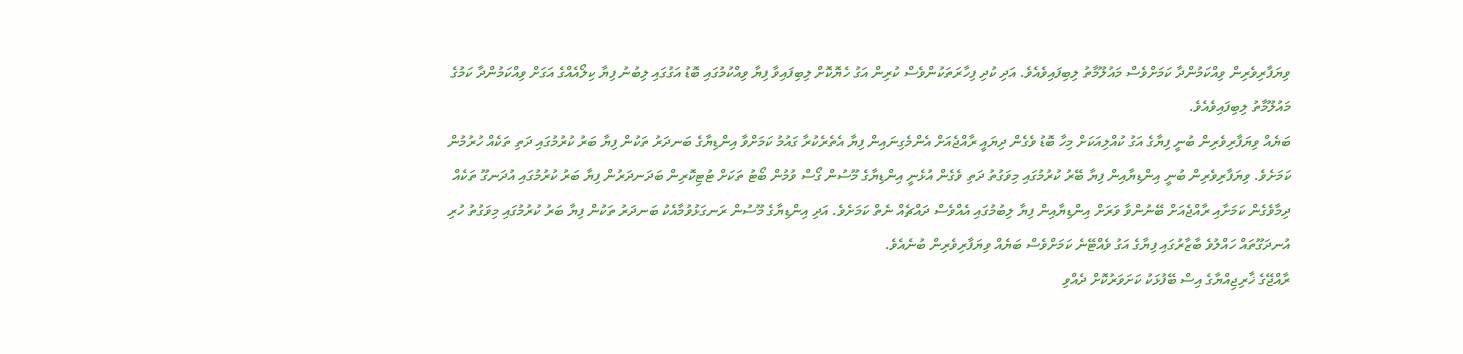ވިޔަފާރިވެރިން ވިއްކަމުންދާ ކަމަށްވެސް މައުލޫމާތު ލިބިފައިވެއެވެ. އަދި ކުދި ފިހާރަތަކުންވެސް ކުރިން އަގު ހެޔޮކޮށް ލިބިފައިވާ ފިޔާ ވިއްކުމުގައި ބޮޑު އަގުގައި ލިބުނު ފިޔާ ކިލޯއެއްގެ އަގަށް ވިއްކަމުންދާ ކަމުގެ މައުލޫމާތު ލިބިފައިވެއެވެ.
ބަޔެއް ވިޔަފާރިވެރިން ބުނީ ފިޔާގެ އަގު ކުއްލިއަކަށް މިހާ ބޮޑު ވެގެން ދިޔައީ ރާއްޖެއަށް އެންމެގިނައިން ފިޔާ އެތެރެކުރާ ގައުމު ކަމަށްވާ އިންޑިޔާގެ ބަނދަރު ތަކުން ފިޔާ ބަރު ކުރުމުގައި ދަތި ތަކެއް ހުރުމުން ކަމަށެވެ. ވިޔަފާރިވެރިން ބުނީ އިންޑިޔާއިން ފިޔާ ބޭރު ކުރުމުގައި މިވަގުތު ދަތި ވެގެން އުޅެނީ އިންޑިޔާގެ މޫސުން ގޯސް ވުމުން ބޯޓު ތަކަށް ޓުޓިކޮރިން ބަދަނދަރުން ފިޔާ ބަރު ކުރުމުގައި އުދަނގޫ ތަކެއް ދިމާވެގެން ކަމަށާއި ރާއްޖެއަށް ބޭނުންވާ ވަރަށް އިންޑިޔާއިން ފިޔާ ލިބުމުގައި އެއްވެސް ދައްޗެއް ނެތް ކަމަށެވެ. އަދި އިންޑިޔާގެ މޫސުން ރަނގަޅުވުމާއެކު ބަނދަރު ތަކުން ފިޔާ ބަރު ކުރުމުގައި މިވަގުތު ހުރި އުނދަގޫތައް ހައްލުވެ ބާޒާރުގައި ފިޔާގެ އަގު ވެއްޓޭނެ ކަމަށްވެސް ބަޔެއް ވިޔަފާރިވެރިން ބުނެއެވެ.
ރާއްޖޭގެ ޚާރިޖިއްޔާގެ އިސް ބޭފުޅަކު ކަށަވަރުކޮށް ދެއްވި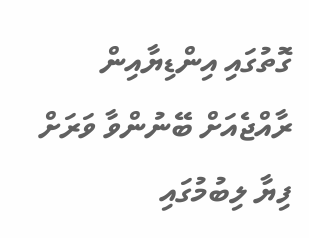ގޮތުގައި އިންޑިޔާއިން ރާއްޖެއަށް ބޭނުންވާ ވަރަށް ފިޔާ ލިބުމުގައި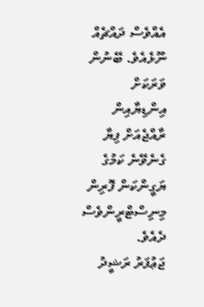އެއްވެސް ދައްޗެއް ނޫޅެއެވެ. ބޭނުން ވަރަކަށް އިންޑިޔާއިން ރާއްޖެއަށް ފިޔާ ގެނެވޭނެ ކަމުގެ ޔަގީންކަން ފޮރިން މިނިސްޓްރީންވެސް ދެއެވެ.
ޖަޢުފަރު ރަޝީދު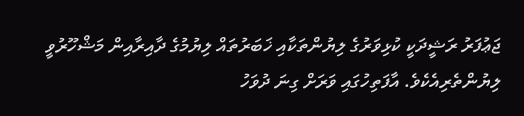ޖަޢުފަރު ރަޝީދަކީ ކުޅިވަރުގެ ލިޔުންތަކާއި ޚަބަރުތައް ލިޔުމުގެ ދާއިރާއިން މަޝްހޫރުވީ ލިޔުންތެރިއެކެވެ. އާފަތިހުގައި ވަރަށް ގިނަ ދުވަހު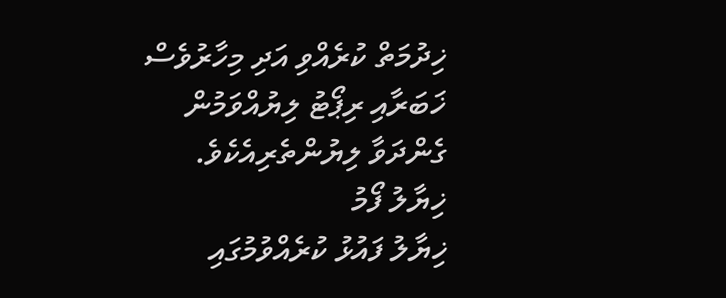ޚިދުމަތް ކުރެއްވި އަދި މިހާރުވެސް ޚަބަރާއި ރިޕޯޓު ލިޔުއްވަމުން ގެންދަވާ ލިޔުންތެރިއެކެވެ.
ޚިޔާލު ފޯމު
ޚިޔާލު ފައުޅު ކުރެއްވުމުގައި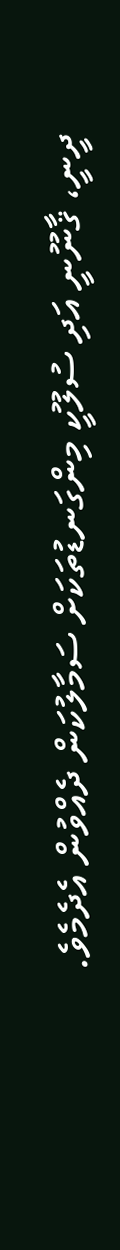ދީނީ، ޤާނޫނީ އަދި ސުލޫކީ މިންގަނޑުތަކަށް ސަމާލުކަން ދެއްވުން އެދެމެވެ.